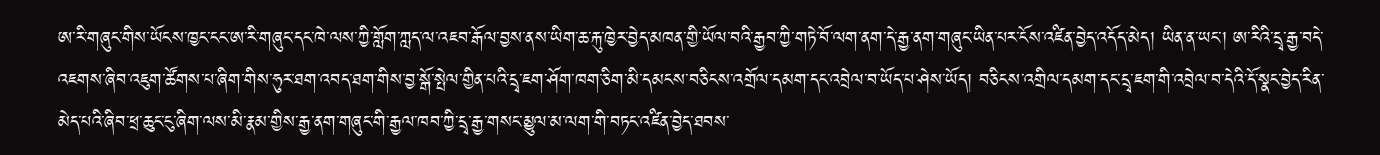ཨ་རི་གཞུང་གིས་ཡོངས་ཁྱང་ངང་ཨ་རི་གཞུང་དང་ཁེ་ལས་ཀྱི་གློག་ཀླད་ལ་འཇབ་རྒོལ་བྱས་ནས་ཡིག་ཆ་རྐུ་ཁྱེར་བྱེད་མཁན་གྱི་ཡོལ་བའི་རྒྱབ་ཀྱི་གཏེ་བོ་ལག་ནག་དེ་རྒྱ་ནག་གཞུང་ཡིན་པར་ངོས་འཛིན་བྱེད་འདོད་མེད། ཡིན་ན་ཡང་། ཨ་རིའི་དྲྭ་རྒྱ་བདེ་འཇགས་ཞིབ་འཇུག་ཚོགས་པ་ཞིག་གིས་ཧུར་ཐག་འབད་ཐག་གིས་བྱ་སྒོ་སྤེལ་གྱིན་པའི་དྲྭ་ཇག་ཤོག་ཁག་ཅིག་མི་དམངས་བཅིངས་འགྲོལ་དམག་དང་འབྲེལ་བ་ཡོད་པ་ཤེས་ཡོད། བཅིངས་འགྲིལ་དམག་དང་དྲྭ་ཇག་གི་འབྲེལ་བ་དེའི་དོ་སྣང་བྱེད་རིན་མེད་པའི་ཞིབ་ཕྲ་ཆུང་ངུ་ཞིག་ལས་མི་རྣམ་གྱིས་རྒྱ་ནག་གཞུང་གི་རྒྱལ་ཁབ་ཀྱི་དྲྭ་རྒྱ་གསང་མྱུལ་མ་ལག་གི་བཏང་འཛིན་བྱེད་ཐབས་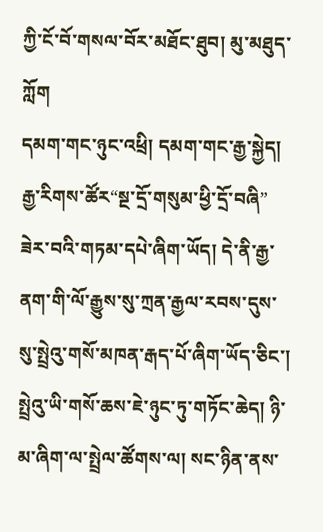ཀྱི་ངོ་བོ་གསལ་བོར་མཐོང་ཐུབ། མུ་མཐུད་ཀློག
དམག་གང་ཉུང་འཕྲི། དམག་གང་རྒྱ་སྐྱེད།
རྒྱ་རིགས་ཚོར“སྔ་དྲོ་གསུམ་ཕྱི་དྲོ་བཞི” ཟེར་བའི་གཏམ་དཔེ་ཞིག་ཡོད། དེ་ནི་རྒྱ་ནག་གི་ལོ་རྒྱུས་སུ་ཀྲན་རྒྱལ་རབས་དུས་སུ་སྤྲེའུ་གསོ་མཁན་རྒད་པོ་ཞིག་ཡོད་ཅིང་། སྤྲེའུ་ཡི་གསོ་ཆས་ཇེ་ཉུང་ཏུ་གཏོང་ཆེད། ཉི་མ་ཞིག་ལ་སྤྲེལ་ཚོགས་ལ། སང་ཉིན་ནས་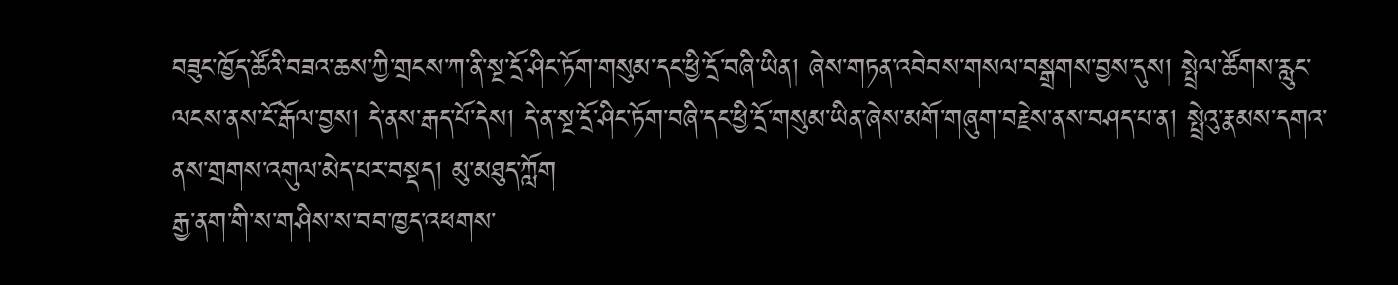བཟུང་ཁྱོད་ཚོའི་བཟའ་ཆས་ཀྱི་གྲངས་ཀ་ནི་སྔ་དྲོ་ཤིང་ཏོག་གསུམ་དང་ཕྱི་དྲོ་བཞི་ཡིན། ཞེས་གཏན་འབེབས་གསལ་བསྒྲགས་བྱས་དུས། སྤྲེལ་ཚོགས་རླུང་ལངས་ནས་ངོ་རྒོལ་བྱས། དེ་ནས་རྒད་པོ་དེས། དེ་ན་སྔ་དྲོ་ཤིང་ཏོག་བཞི་དང་ཕྱི་དྲོ་གསུམ་ཡིན་ཞེས་མགོ་གཞུག་བརྗེས་ནས་བཤད་པ་ན། སྤྲེའུ་རྣམས་དགའ་ནས་གྲགས་འགུལ་མེད་པར་བསྡད། མུ་མཐུད་ཀློག
རྒྱ་ནག་གི་ས་གཤིས་ས་བབ་ཁྱད་འཕགས་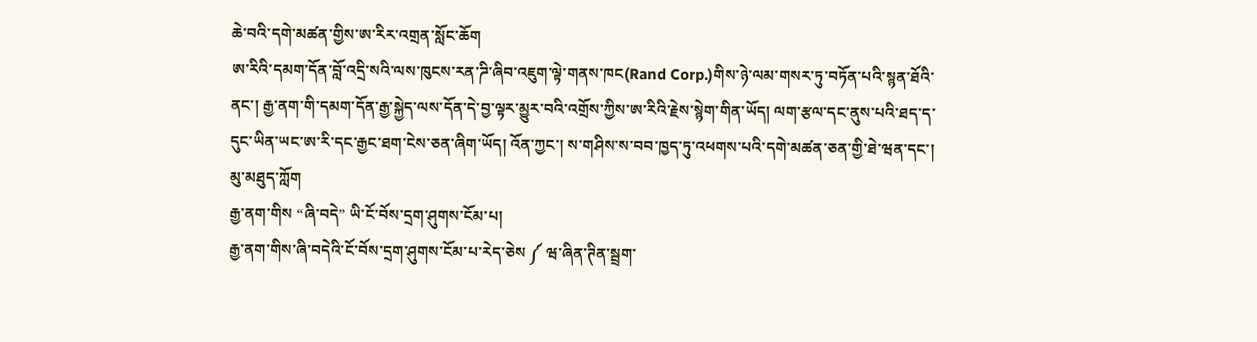ཆེ་བའི་དགེ་མཚན་གྱིས་ཨ་རིར་འགྲན་སློང་ཆོག
ཨ་རིའི་དམག་དོན་བློ་འདྲི་སའི་ལས་ཁུངས་རན་ཌི་ཞིབ་འཇུག་ལྟེ་གནས་ཁང(Rand Corp.)གིས་ཉེ་ལམ་གསར་ཏུ་བཏོན་པའི་སྙན་ཐོའི་ནང་། རྒྱ་ནག་གི་དམག་དོན་རྒྱ་སྐྱེད་ལས་དོན་དེ་བྱ་ལྟར་མྱུར་བའི་འགྲོས་ཀྱིས་ཨ་རིའི་རྗེས་སྙེག་གིན་ཡོད། ལག་རྩལ་དང་ནུས་པའི་ཐད་ད་དུང་ཡིན་ཡང་ཨ་རི་དང་རྒྱང་ཐག་ངེས་ཅན་ཞིག་ཡོད། འོན་ཀྱང་། ས་གཤིས་ས་བབ་ཁྱད་ཏུ་འཕགས་པའི་དགེ་མཚན་ཅན་གྱི་ཐེ་ཝན་དང་། མུ་མཐུད་ཀློག
རྒྱ་ནག་གིས “ཞི་བདེ” ཡི་ངོ་བོས་དྲག་ཤུགས་ངོམ་པ།
རྒྱ་ནག་གིས་ཞི་བདེའི་ངོ་བོས་དྲག་ཤུགས་ངོམ་པ་རེད་ཅེས ༼ ཝ་ཞིན་ཊིན་སྦྲག་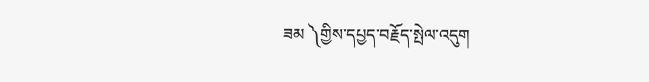ཟམ ༽གྱིས་དཔྱད་བརྗོད་སྤེལ་འདུག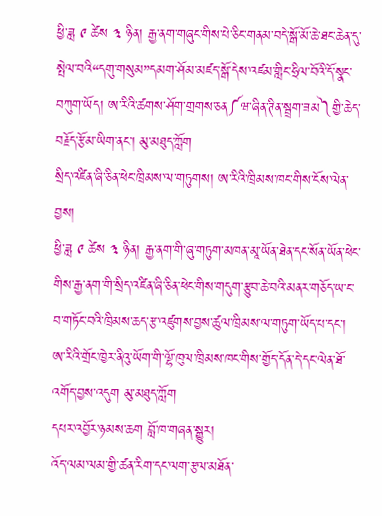ཕྱི་ཟླ ༩ ཚེས ༣ ཉིན། རྒྱ་ནག་གཞུང་གིས་པེ་ཅིང་གནམ་བདེ་སྒོ་མོ་ཆེ་ཐང་ཆེན་དུ་སྤེལ་བའི“དགུ་གསུམ”དམག་ཤོམ་མཛད་སྒོ་དེས་འཛམ་གླིང་ཧྲིལ་བོའི་དོ་སྣང་བཀུག་ཡོད། ཨ་རིའི་ཚགས་ཤོག་གྲགས་ཅན༼ཝ་ཞིན་ཊིན་སྦྲག་ཟམ༽གྱི་ཆེད་བརྗོད་རྩོམ་ཡིག་ནང་། མུ་མཐུད་ཀློག
སྲིད་འཛིན་ཞི་ཅིན་ཕེང་ཁྲིམས་ལ་གཏུགས། ཨ་རིའི་ཁྲིམས་ཁང་གིས་ངོས་ལེན་བྱས།
ཕྱི་ཟླ ༩ ཚེས ༣ ཉིན། རྒྱ་ནག་གི་ཞུ་གཏུག་མཁན་མཱ་ཡོན་ཐེན་དང་སོན་ཡོན་ཕེང་གིས་རྒྱ་ནག་གི་སྲིད་འཛིན་ཞི་ཅིན་ཕེང་གིས་གདུག་རྩུབ་ཆེ་བའི་མནར་གཅོད་ཡ་ང་བ་གཏོང་བའི་ཁྲིམས་ཆད་རྩ་འཛུགས་བྱས་ཚུལ་ཁྲིམས་ལ་གཏུག་ཡོད་པ་དང་། ཨ་རིའི་གྲོང་ཁྱེར་ནིའུ་ཡོག་གི་ལྷོ་ཁུལ་ཁྲིམས་ཁང་གིས་གྱོད་དོན་དེ་དང་ལེན་ཐོ་འགོད་བྱས་འདུག མུ་མཐུད་ཀློག
དཔར་འབྱོར་ཉམས་ཆག བློ་ཁ་གཞན་སྒྱུར།
འོད་ལམ་ལམ་གྱི་ཚན་རིག་དང་ལག་རྩལ་མཐོན་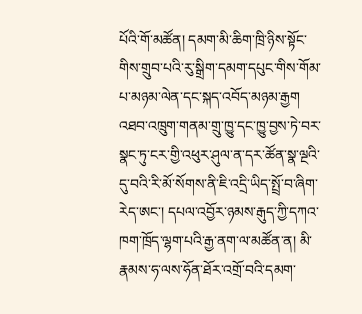པོའི་གོ་མཚོན། དམག་མི་ཆིག་ཁྲི་ཉིས་སྟོང་གིས་གྲུབ་པའི་རུ་སྒྲིག་དམག་དཔུང་གིས་གོམ་པ་མཉམ་ལེན་དང་སྐད་འབོད་མཉམ་རྒྱག འཐབ་འཁྲུག་གནམ་གྲུ་ཁྱུ་དང་ཁྱུ་བྱས་ཏེ་བར་སྣང་ཏུ་ངར་གྱི་འཕུར་ཤུལ་ན་དར་ཚོན་སྣ་ལྔའི་དུ་བའི་རི་མོ་སོགས་ནི་ཇི་འདྲི་ཡིད་སྤྲོ་བ་ཞིག་རེད་ཨང་། དཔལ་འབྱོར་ཉམས་རྒུད་ཀྱི་དཀའ་ཁག་ཁྲོད་ལྷག་པའི་རྒྱ་ནག་ལ་མཚོན་ན། མི་རྣམས་ཧ་ལས་ཧོན་ཐོར་འགྲོ་བའི་དམག་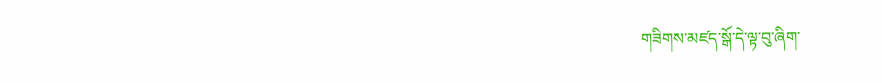གཟིགས་མཛད་སྒོ་དེ་ལྟ་བུ་ཞིག་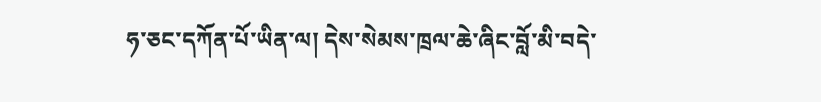ཧ་ཅང་དཀོན་པོ་ཡིན་ལ། དེས་སེམས་ཁྲལ་ཆེ་ཞིང་བློ་མི་བདེ་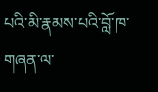པའི་མི་རྣམས་པའི་བློ་ཁ་གཞན་ལ་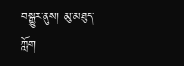བསྒྱུར་ནུས། མུ་མཐུད་ཀློག